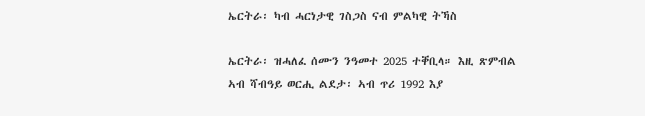ኤርትራ፡ ካብ ሓርነታዊ ገስጋስ ናብ ምልካዊ ትኻስ

ኤርትራ፡ ዝሓለፈ ሰሙን ንዓመተ 2025 ተቐቢላ። እዚ ጽምብል ኣብ ሻብዓይ ወርሒ ልደታ፡ ኣብ ጥሪ 1992 እያ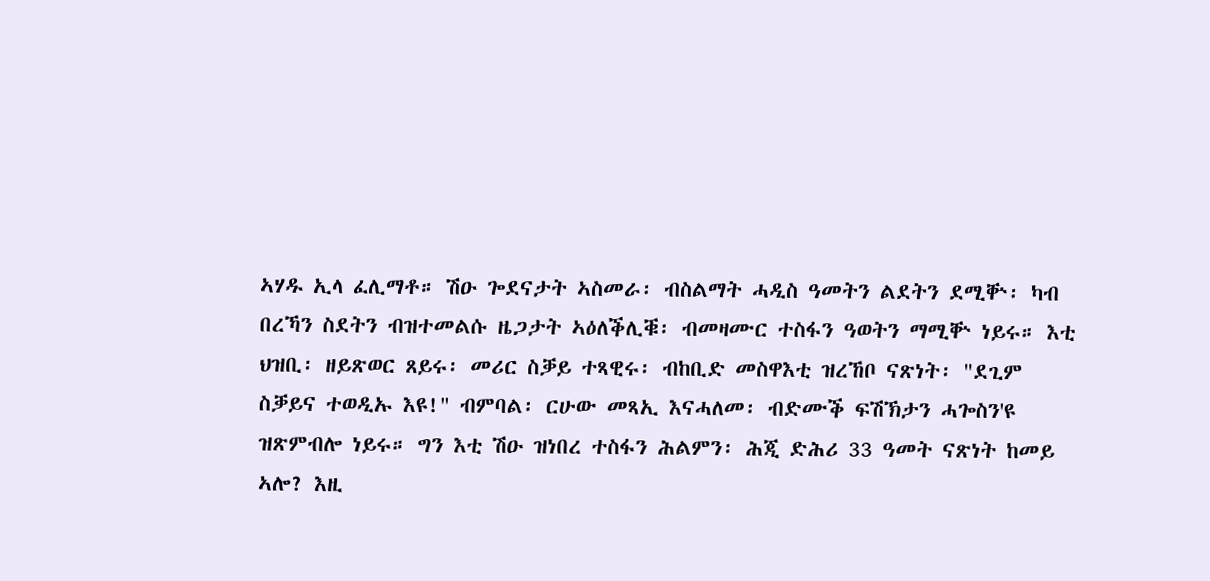ኣሃዱ ኢላ ፈሊማቶ። ሽዑ ጐደናታት ኣስመራ፡ ብስልማት ሓዲስ ዓመትን ልደትን ደሚቝ፡ ካብ በረኻን ስደትን ብዝተመልሱ ዜጋታት ኣዕለቕሊቑ፡ ብመዛሙር ተስፋን ዓወትን ማሚቝ ነይሩ። እቲ ህዝቢ፡ ዘይጽወር ጸይሩ፡ መሪር ስቓይ ተጻዊሩ፡ ብከቢድ መስዋእቲ ዝረኸቦ ናጽነት፡ "ደጊም ስቓይና ተወዲኡ እዩ!" ብምባል፡ ርሁው መጻኢ እናሓለመ፡ ብድሙቕ ፍሽኽታን ሓጐስን'ዩ ዝጽምብሎ ነይሩ። ግን እቲ ሽዑ ዝነበረ ተስፋን ሕልምን፡ ሕጂ ድሕሪ 33 ዓመት ናጽነት ከመይ ኣሎ? እዚ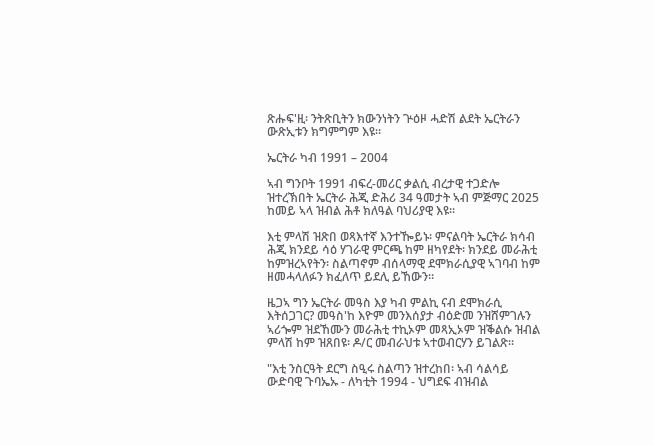ጽሑፍ'ዚ፡ ንትጽቢትን ክውንነትን ጕዕዞ ሓድሽ ልደት ኤርትራን ውጽኢቱን ክግምግም እዩ።

ኤርትራ ካብ 1991 – 2004

ኣብ ግንቦት 1991 ብፍረ-መሪር ቃልሲ ብረታዊ ተጋድሎ ዝተረኽበት ኤርትራ ሕጂ ድሕሪ 34 ዓመታት ኣብ ምጅማር 2025 ከመይ ኣላ ዝብል ሕቶ ክለዓል ባህሪያዊ እዩ።

እቲ ምላሽ ዝጽበ ወጻእተኛ እንተዀይኑ፡ ምናልባት ኤርትራ ክሳብ ሕጂ ክንደይ ሳዕ ሃገራዊ ምርጫ ከም ዘካየደት፡ ክንደይ መራሕቲ ከምዝረኣየትን፡ ስልጣኖም ብሰላማዊ ደሞክራሲያዊ ኣገባብ ከም ዘመሓላለፉን ክፈለጥ ይደሊ ይኸውን።

ዜጋኣ ግን ኤርትራ መዓስ እያ ካብ ምልኪ ናብ ደሞክራሲ እትሰጋገር? መዓስ'ከ እዮም መንእሰያታ ብዕድመ ንዝሸምገሉን ኣሪጐም ዝደኸሙን መራሕቲ ተኪኦም መጻኢኦም ዝቕልሱ ዝብል ምላሽ ከም ዝጸበዩ፡ ዶ/ር መብራህቱ ኣተወብርሃን ይገልጽ።

"እቲ ንስርዓት ደርግ ስዒሩ ስልጣን ዝተረከበ፡ ኣብ ሳልሳይ ውድባዊ ጉባኤኡ - ለካቲት 1994 - ህግደፍ ብዝብል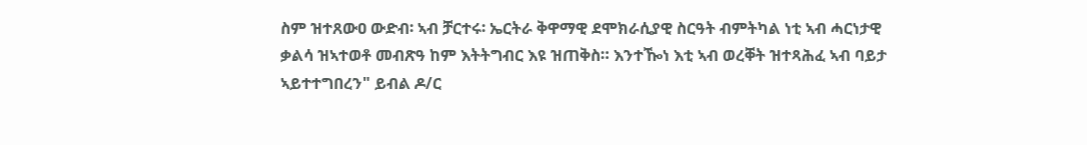ስም ዝተጸውዐ ውድብ፡ ኣብ ቻርተሩ፡ ኤርትራ ቅዋማዊ ደሞክራሲያዊ ስርዓት ብምትካል ነቲ ኣብ ሓርነታዊ ቃልሳ ዝኣተወቶ መብጽዓ ከም እትትግብር እዩ ዝጠቅስ። እንተዀነ እቲ ኣብ ወረቐት ዝተጻሕፈ ኣብ ባይታ ኣይተተግበረን" ይብል ዶ/ር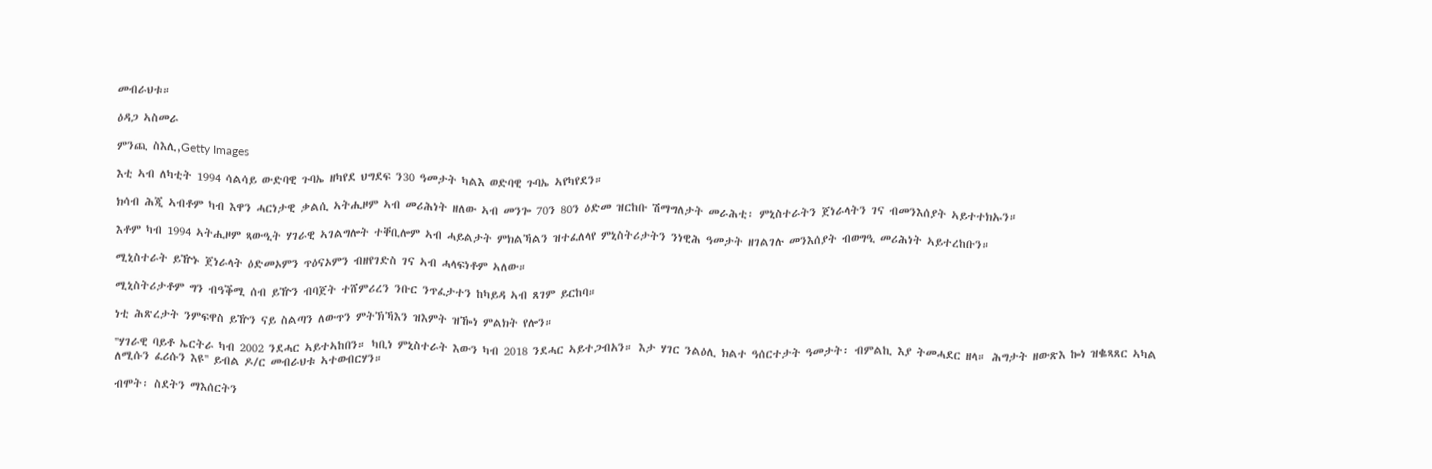መብራህቱ።

ዕዳጋ ኣስመራ

ምንጪ ስእሊ,Getty Images

እቲ ኣብ ለካቲት 1994 ሳልሳይ ውድባዊ ጉባኤ ዘካየደ ህግደፍ ን30 ዓመታት ካልእ ወድባዊ ጉባኤ ኣየካየደን።

ክሳብ ሕጂ ኣብቶም ካብ እዋን ሓርነታዊ ቃልሲ ኣትሒዞም ኣብ መሪሕነት ዘለው ኣብ መንጐ 70ን 80ን ዕድመ ዝርከቡ ሽማግለታት መራሕቲ፡ ምኒስተራትን ጀነራላትን ገና ብመንእሰያት ኣይተተክኡን።

እቶም ካብ 1994 ኣትሒዞም ጻውዒት ሃገራዊ ኣገልግሎት ተቐቢሎም ኣብ ሓይልታት ምክልኻልን ዝተፈለላየ ምኒስትሪታትን ንነዊሕ ዓመታት ዘገልገሉ መንእሰያት ብወግዒ መሪሕነት ኣይተረከቡን።

ሚኒስተራት ይዅኑ ጀነራላት ዕድመኦምን ጥዕናኦምን ብዘየገድስ ገና ኣብ ሓላፍነቶም ኣለው።

ሚኒስትሪታቶም ግን ብዓቕሚ ሰብ ይዅን ብባጀት ተሸምሪረን ንቡር ንጥፈታተን ከካይዳ ኣብ ጸገም ይርከባ።

ነቲ ሕጽረታት ንምፍዋስ ይዅን ናይ ስልጣን ለውጥን ምትኽኻእን ዝእምት ዝዀነ ምልክት የሎን።

''ሃገራዊ ባይቶ ኤርትራ ካብ 2002 ንደሓር ኣይተኣከበን። ካቢነ ምኒስተራት እውን ካብ 2018 ንደሓር ኣይተጋብአን። እታ ሃገር ንልዕሊ ክልተ ዓሰርተታት ዓመታት፡ ብምልኪ እያ ትመሓደር ዘላ። ሕግታት ዘውጽእ ኰነ ዝቈጻጸር ኣካል ለሚሱን ፈሪሱን እዩ'' ይብል ዶ/ር መብራህቱ ኣተወብርሃን።

ብሞት፡ ስደትን ማእሰርትን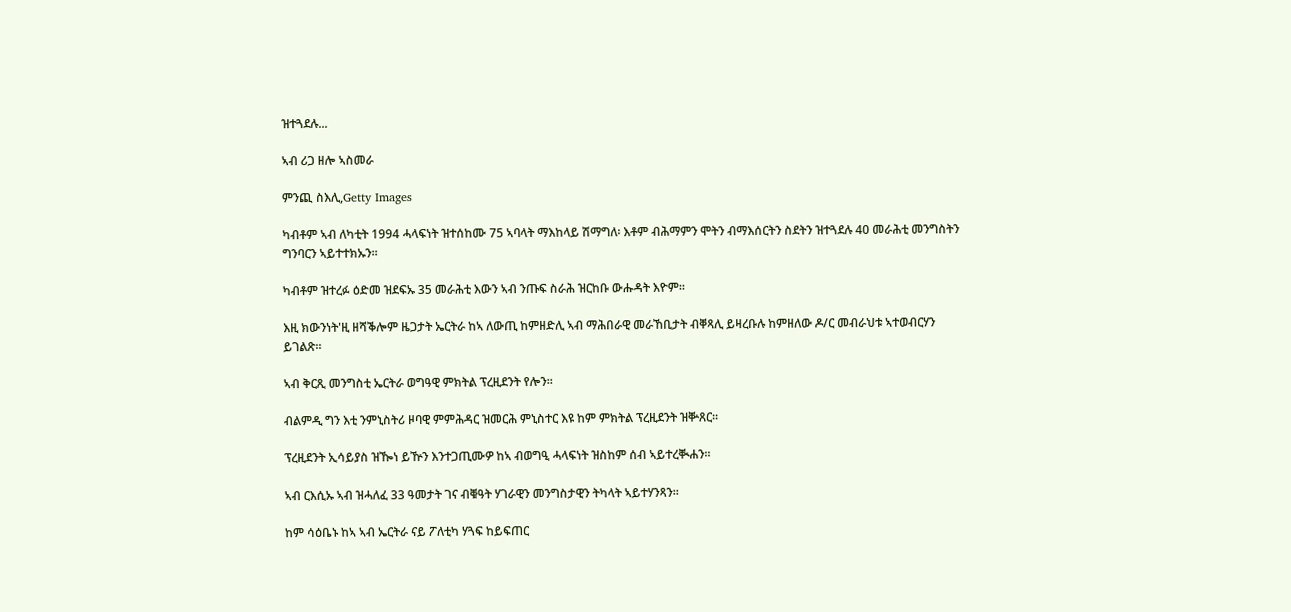ዝተጓደሉ...

ኣብ ሪጋ ዘሎ ኣስመራ

ምንጪ ስእሊ,Getty Images

ካብቶም ኣብ ለካቲት 1994 ሓላፍነት ዝተሰከሙ 75 ኣባላት ማእከላይ ሽማግለ፡ እቶም ብሕማምን ሞትን ብማእሰርትን ስደትን ዝተጓደሉ 40 መራሕቲ መንግስትን ግንባርን ኣይተተክኡን።

ካብቶም ዝተረፉ ዕድመ ዝደፍኡ 35 መራሕቲ እውን ኣብ ንጡፍ ስራሕ ዝርከቡ ውሑዳት እዮም።

እዚ ክውንነት'ዚ ዘሻቕሎም ዜጋታት ኤርትራ ከኣ ለውጢ ከምዘድሊ ኣብ ማሕበራዊ መራኸቢታት ብቐጻሊ ይዛረቡሉ ከምዘለው ዶ/ር መብራህቱ ኣተወብርሃን ይገልጽ።

ኣብ ቅርጺ መንግስቲ ኤርትራ ወግዓዊ ምክትል ፕረዚደንት የሎን።

ብልምዲ ግን እቲ ንምኒስትሪ ዞባዊ ምምሕዳር ዝመርሕ ምኒስተር እዩ ከም ምክትል ፕረዚደንት ዝቝጸር።

ፕረዚደንት ኢሳይያስ ዝዀነ ይዅን እንተጋጢሙዎ ከኣ ብወግዒ ሓላፍነት ዝስከም ሰብ ኣይተረቚሐን።

ኣብ ርእሲኡ ኣብ ዝሓለፈ 33 ዓመታት ገና ብቑዓት ሃገራዊን መንግስታዊን ትካላት ኣይተሃንጻን።

ከም ሳዕቤኑ ከኣ ኣብ ኤርትራ ናይ ፖለቲካ ሃጓፍ ከይፍጠር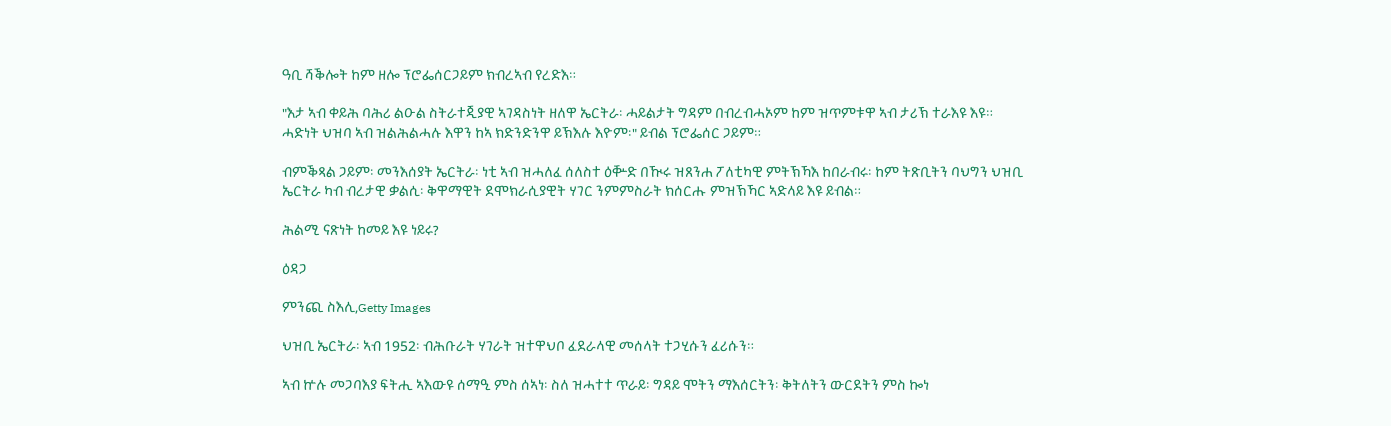ዓቢ ሻቕሎት ከም ዘሎ ፕሮፌሰርጋይም ክብረኣብ የረድእ።

"እታ ኣብ ቀይሕ ባሕሪ ልዑል ስትራተጂያዊ ኣገዳስነት ዘለዋ ኤርትራ፡ ሓይልታት ግዳም በብረብሓኦም ከም ዝጥምቱዋ ኣብ ታሪኽ ተራእዩ እዩ። ሓድነት ህዝባ ኣብ ዝልሕልሓሉ እዋን ከኣ ክድንድንዋ ይኽእሉ እዮም፡" ይብል ፕሮፌሰር ጋይም።

ብምቕጻል ጋይም፡ መንእሰያት ኤርትራ፡ ነቲ ኣብ ዝሓለፈ ሰለስተ ዕቝድ በዂሩ ዝጸንሐ ፖለቲካዊ ምትኽኻእ ከበራብሩ፡ ከም ትጽቢትን ባህግን ህዝቢ ኤርትራ ካብ ብረታዊ ቃልሲ፡ ቅዋማዊት ደሞክራሲያዊት ሃገር ንምምስራት ክሰርሑ ምዝኽኻር ኣድላይ እዩ ይብል።

ሕልሚ ናጽነት ከመይ እዩ ነይሩ?

ዕዳጋ

ምንጪ ስእሊ,Getty Images

ህዝቢ ኤርትራ፡ ኣብ 1952፡ ብሕቡራት ሃገራት ዝተዋህቦ ፈደራላዊ መሰላት ተጋሂሱን ፈሪሱን።

ኣብ ኵሉ መጋባእያ ፍትሒ ኣእውዩ ሰማዒ ምስ ሰኣነ፡ ስለ ዝሓተተ ጥራይ፡ ግዳይ ሞትን ማእሰርትን፡ ቅትለትን ውርደትን ምስ ኰነ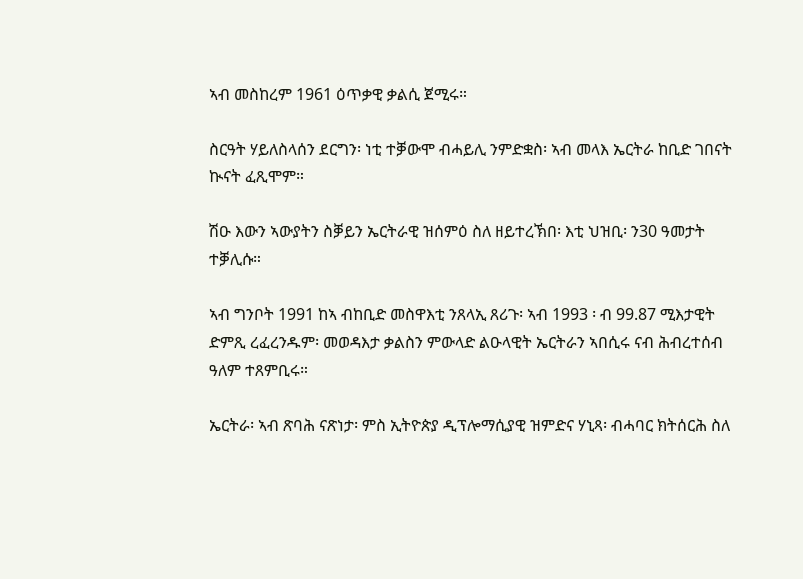ኣብ መስከረም 1961 ዕጥቃዊ ቃልሲ ጀሚሩ።

ስርዓት ሃይለስላሰን ደርግን፡ ነቲ ተቓውሞ ብሓይሊ ንምድቋስ፡ ኣብ መላእ ኤርትራ ከቢድ ገበናት ኲናት ፈጺሞም።

ሽዑ እውን ኣውያትን ስቓይን ኤርትራዊ ዝሰምዕ ስለ ዘይተረኽበ፡ እቲ ህዝቢ፡ ን30 ዓመታት ተቓሊሱ።

ኣብ ግንቦት 1991 ከኣ ብከቢድ መስዋእቲ ንጸላኢ ጸሪጉ፡ ኣብ 1993 ፡ ብ 99.87 ሚእታዊት ድምጺ ረፈረንዱም፡ መወዳእታ ቃልስን ምውላድ ልዑላዊት ኤርትራን ኣበሲሩ ናብ ሕብረተሰብ ዓለም ተጸምቢሩ።

ኤርትራ፡ ኣብ ጽባሕ ናጽነታ፡ ምስ ኢትዮጵያ ዲፕሎማሲያዊ ዝምድና ሃኒጻ፡ ብሓባር ክትሰርሕ ስለ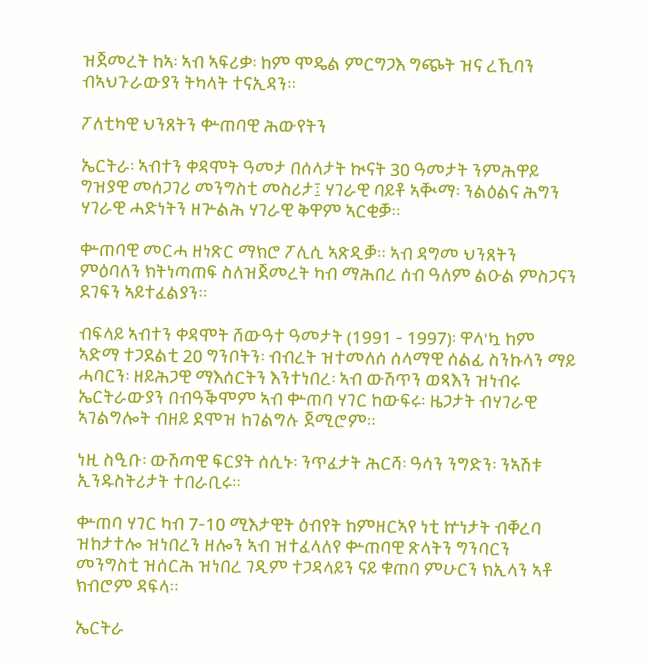ዝጀመረት ከኣ፡ ኣብ ኣፍሪቃ፡ ከም ሞዴል ምርግጋእ ግጭት ዝና ረኺባን ብኣህጉራውያን ትካላት ተናኢዳን።

ፖለቲካዊ ህንጸትን ቍጠባዊ ሕውየትን

ኤርትራ፡ ኣብተን ቀዳሞት ዓመታ በሰላታት ኲናት 30 ዓመታት ንምሕዋይ ግዝያዊ መሰጋገሪ መንግስቲ መስሪታ፤ ሃገራዊ ባይቶ ኣቚማ፡ ንልዕልና ሕግን ሃገራዊ ሓድነትን ዘጕልሕ ሃገራዊ ቅዋም ኣርቂቓ።

ቍጠባዊ መርሓ ዘነጽር ማክሮ ፖሊሲ ኣጽዲቓ። ኣብ ዳግመ ህንጸትን ምዕባለን ክትነጣጠፍ ስለዝጀመረት ካብ ማሕበረ ሰብ ዓለም ልዑል ምስጋናን ደገፍን ኣይተፈልያን።

ብፍላይ ኣብተን ቀዳሞት ሸውዓተ ዓመታት (1991 - 1997)፡ ዋላ'ኳ ከም ኣድማ ተጋደልቲ 20 ግንቦትን፡ ብብረት ዝተመለሰ ሰላማዊ ሰልፊ ስንኩላን ማይ ሓባርን፡ ዘይሕጋዊ ማእሰርትን እንተነበረ፡ ኣብ ውሽጥን ወጻእን ዝነብሩ ኤርትራውያን በብዓቕሞም ኣብ ቍጠባ ሃገር ከውፍሩ፡ ዜጋታት ብሃገራዊ ኣገልግሎት ብዘይ ደሞዝ ከገልግሉ ጀሚሮም።

ነዚ ስዒቡ፡ ውሽጣዊ ፍርያት ሰሲኑ፡ ንጥፈታት ሕርሻ፡ ዓሳን ንግድን፡ ንኣሽቱ ኢንዱስትሪታት ተበራቢሩ።

ቍጠባ ሃገር ካብ 7-10 ሚእታዊት ዕብየት ከምዘርኣየ ነቲ ኵነታት ብቐረባ ዝከታተሎ ዝነበረን ዘሎን ኣብ ዝተፈላለየ ቍጠባዊ ጽላትን ግንባርን መንግስቲ ዝሰርሕ ዝነበረ ገዲም ተጋዳላይን ናይ ቁጠባ ምሁርን ክኢላን ኣቶ ክብሮም ዳፍላ።

ኤርትራ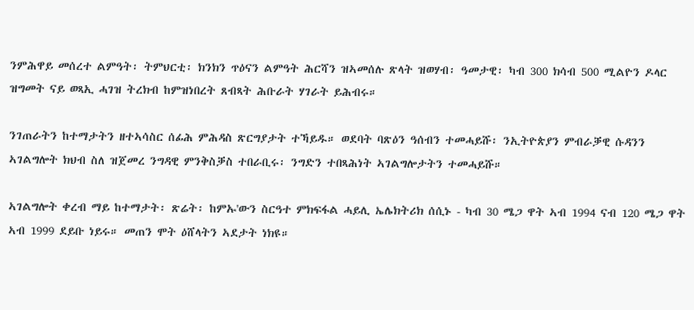ንምሕዋይ መሰረተ ልምዓት፡ ትምህርቲ፡ ክንክን ጥዕናን ልምዓት ሕርሻን ዝኣመሰሉ ጽላት ዝወሃብ፡ ዓመታዊ፡ ካብ 300 ክሳብ 500 ሚልዮን ዶላር ዝግመት ናይ ወጻኢ ሓገዝ ትረክብ ከምዝነበረት ጸብጻት ሕቡራት ሃገራት ይሕብሩ።

ንገጠራትን ከተማታትን ዘተኣሳስር ሰፊሕ ምሕዳስ ጽርግያታት ተኻይዱ። ወደባት ባጽዕን ዓሰብን ተመሓይሹ፡ ንኢትዮጵያን ምብራቓዊ ሱዳንን ኣገልግሎት ክህብ ስለ ዝጀመረ ንግዳዊ ምንቅስቓስ ተበራቢሩ፡ ንግድን ተበጻሕነት ኣገልግሎታትን ተመሓይሹ።

ኣገልግሎት ቀረብ ማይ ከተማታት፡ ጽሬት፡ ከምኡ'ውን ስርዓተ ምክፍፋል ሓይሊ ኤሌክትሪክ ሰሲኑ - ካብ 30 ሜጋ ዋት ኣብ 1994 ናብ 120 ሜጋ ዋት ኣብ 1999 ደይቡ ነይሩ። መጠን ሞት ዕሸላትን ኣደታት ነክዩ።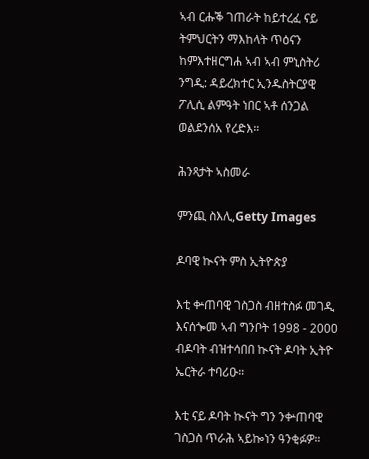ኣብ ርሑቕ ገጠራት ከይተረፈ ናይ ትምህርትን ማእከላት ጥዕናን ከምእተዘርግሐ ኣብ ኣብ ምኒስትሪ ንግዲ: ዳይረክተር ኢንዱስትርያዊ ፖሊሲ ልምዓት ነበር ኣቶ ሰንጋል ወልደንሰአ የረድእ።

ሕንጻታት ኣስመራ

ምንጪ ስእሊ,Getty Images

ዶባዊ ኲናት ምስ ኢትዮጵያ

እቲ ቍጠባዊ ገስጋስ ብዘተስፉ መገዲ እናሰጐመ ኣብ ግንቦት 1998 - 2000 ብዶባት ብዝተሳበበ ኲናት ዶባት ኢትዮ ኤርትራ ተባሪዑ።

እቲ ናይ ዶባት ኲናት ግን ንቍጠባዊ ገስጋስ ጥራሕ ኣይኰነን ዓንቂፉዎ።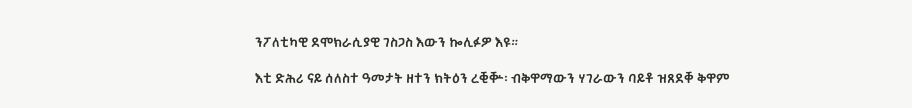ንፖለቲካዊ ደሞክራሲያዊ ገስጋስ እውን ኰሊፉዎ እዩ።

እቲ ድሕሪ ናይ ሰለስተ ዓመታት ዘተን ክትዕን ረቒቝ፡ ብቅዋማውን ሃገራውን ባይቶ ዝጸደቐ ቅዋም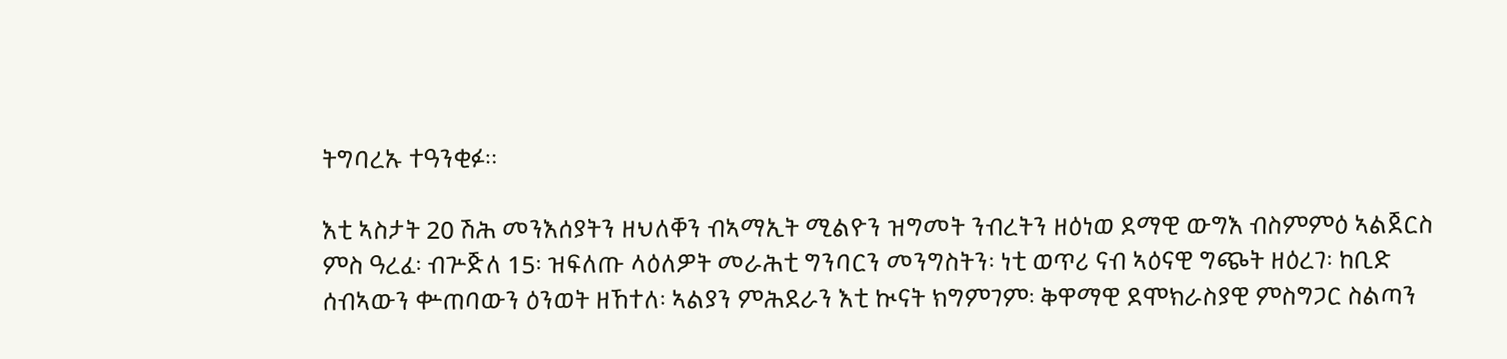ትግባረኡ ተዓንቂፉ።

እቲ ኣስታት 20 ሽሕ መንእሰያትን ዘህለቐን ብኣማኢት ሚልዮን ዝግመት ንብረትን ዘዕነወ ደማዊ ውግእ ብስምምዕ ኣልጀርስ ምስ ዓረፈ፡ ብጕጅለ 15፡ ዝፍለጡ ላዕለዎት መራሕቲ ግንባርን መንግስትን፡ ነቲ ወጥሪ ናብ ኣዕናዊ ግጭት ዘዕረገ፡ ከቢድ ሰብኣውን ቍጠባውን ዕንወት ዘኸተለ፡ ኣልያን ምሕደራን እቲ ኲናት ክግምገም፡ ቅዋማዊ ደሞክራስያዊ ምስግጋር ስልጣን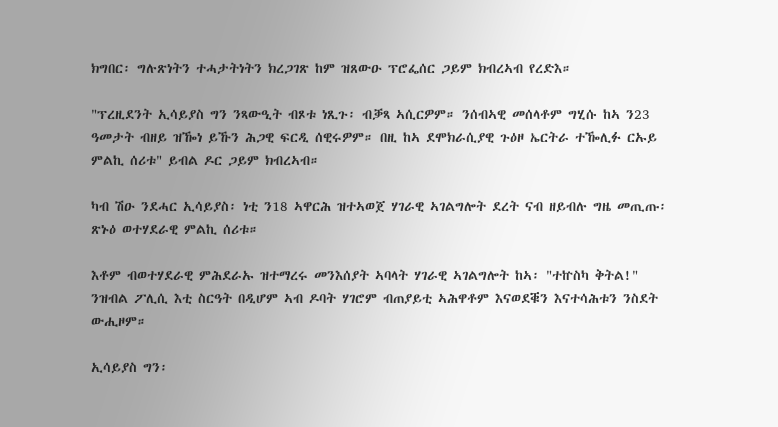ክግበር፡ ግሉጽነትን ተሓታትነትን ክረጋገጽ ከም ዝጸውዑ ፕሮፌሰር ጋይም ክብረኣብ የረድእ።

"ፕረዚደንት ኢሳይያስ ግን ንጻውዒት ብጾቱ ነጺጉ፡ ብቓጻ ኣሲርዎም። ንሰብኣዊ መሰላቶም ግሂሱ ከኣ ን23 ዓመታት ብዘይ ዝዀነ ይኹን ሕጋዊ ፍርዲ ሰዊሩዎም። በዚ ከኣ ደሞክራሲያዊ ጉዕዞ ኤርትራ ተዀሊፉ ርኡይ ምልኪ ሰሪቱ" ይብል ዶር ጋይም ክብረኣብ።

ካብ ሽዑ ንደሓር ኢሳይያስ፡ ነቲ ን18 ኣዋርሕ ዝተኣወጀ ሃገራዊ ኣገልግሎት ደረት ናብ ዘይብሉ ግዜ መጢጡ፡ ጽኑዕ ወተሃደራዊ ምልኪ ሰሪቱ።

እቶም ብወተሃደራዊ ምሕደራኡ ዝተማረሩ መንእሰያት ኣባላት ሃገራዊ ኣገልግሎት ከኣ፡ "ተኵስካ ቅትል!" ንዝብል ፖሊሲ እቲ ስርዓት በዲሆም ኣብ ዶባት ሃገሮም ብጠያይቲ ኣሕዋቶም እናወደቑን እናተሳሕቱን ንስደት ውሒዞም።

ኢሳይያስ ግን፡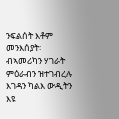ንፍልሰት እቶም መንእሰያት፡ ብኣመሪካን ሃገራት ምዕራብን ዝተገብረሉ እገዳን ካልእ ውዲትን እዩ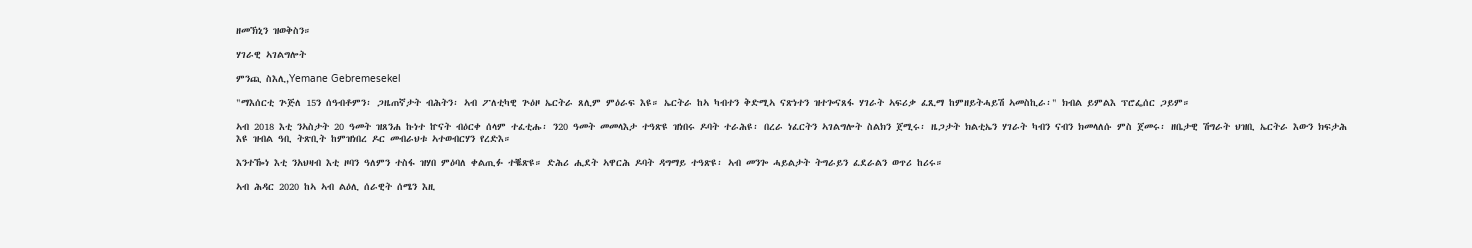ዘመኽኒን ዝወቅስን።

ሃገራዊ ኣገልግሎት

ምንጪ ስእሊ,Yemane Gebremesekel

"ማእሰርቲ ጕጅለ 15ን ሰዓብቶምን፡ ጋዜጠኛታት ብሕትን፡ ኣብ ፖለቲካዊ ጕዕዞ ኤርትራ ጸሊም ምዕራፍ እዩ። ኤርትራ ከኣ ካብተን ቅድሚኣ ናጽነተን ዝተጐናጸፋ ሃገራት ኣፍሪቃ ፈጺማ ከምዘይትሓይሽ ኣመስኪራ፡" ክብል ይምልእ ፕሮፌሰር ጋይም።

ኣብ 2018 እቲ ንኣስታት 20 ዓመት ዝጸንሐ ኩነተ ኵናት ብዕርቀ ሰላም ተፈቲሑ፡ ን20 ዓመት መመላእታ ተዓጽዩ ዝነበሩ ዶባት ተራሕዩ፡ በረራ ነፈርትን ኣገልግሎት ስልክን ጀሚሩ፡ ዜጋታት ክልቲኤን ሃገራት ካብን ናብን ክመላለሱ ምስ ጀመሩ፡ ዘቤታዊ ሽግራት ህዝቢ ኤርትራ እውን ክፍታሕ እዩ ዝብል ዓቢ ትጽቢት ከምዝነበረ ዶር መብራህቱ ኣተወብርሃን የረድእ።

እንተዀነ እቲ ንአህዛብ እቲ ዞባን ዓለምን ተስፋ ዝሃበ ምዕባለ ቀልጢፉ ተቘጽዩ። ድሕሪ ሒደት ኣዋርሕ ዶባት ዳግማይ ተዓጽዩ፡ ኣብ መንጐ ሓይልታት ትግራይን ፈደራልን ወጥሪ ከሪሩ።

ኣብ ሕዳር 2020 ከኣ ኣብ ልዕሊ ሰራዊት ሰሜን እዚ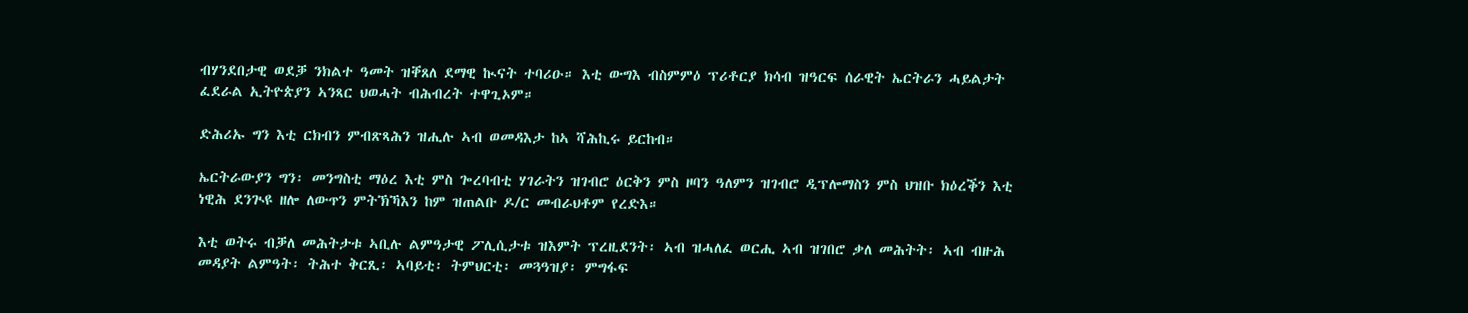ብሃንደበታዊ ወደቓ ንክልተ ዓመት ዝቐጸለ ደማዊ ኲናት ተባሪዑ። እቲ ውግእ ብስምምዕ ፕሪቶርያ ክሳብ ዝዓርፍ ሰራዊት ኤርትራን ሓይልታት ፈደራል ኢትዮጵያን ኣንጻር ህወሓት ብሕብረት ተዋጊኦም።

ድሕሪኡ ግን እቲ ርክብን ምብጽጻሕን ዝሒሉ ኣብ ወመዳእታ ከኣ ሻሕኪሩ ይርከብ።

ኤርትራውያን ግን፡ መንግስቲ ማዕረ እቲ ምስ ጐረባብቲ ሃገራትን ዝገብሮ ዕርቅን ምስ ዞባን ዓለምን ዝገብሮ ዲፕሎማስን ምስ ህዝቡ ክዕረቕን እቲ ነዊሕ ደንጒዩ ዘሎ ለውጥን ምትኽኻእን ከም ዝጠልቡ ዶ/ር መብራህቶም የረድእ።

እቲ ወትሩ ብቓለ መሕትታቱ ኣቢሉ ልምዓታዊ ፖሊሲታቱ ዝእምት ፕረዚደንት፡ ኣብ ዝሓለፈ ወርሒ ኣብ ዝገበሮ ቃለ መሕትት፡ ኣብ ብዙሕ መዳያት ልምዓት፡ ትሕተ ቅርጺ፡ ኣባይቲ፡ ትምህርቲ፡ መጓዓዝያ፡ ምግፋፍ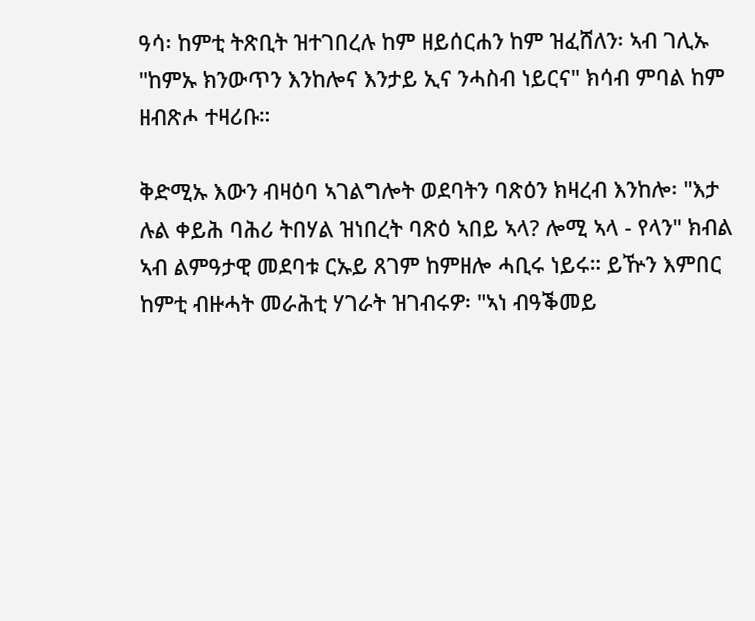ዓሳ፡ ከምቲ ትጽቢት ዝተገበረሉ ከም ዘይሰርሐን ከም ዝፈሸለን፡ ኣብ ገሊኡ "ከምኡ ክንውጥን እንከሎና እንታይ ኢና ንሓስብ ነይርና" ክሳብ ምባል ከም ዘብጽሖ ተዛሪቡ።

ቅድሚኡ እውን ብዛዕባ ኣገልግሎት ወደባትን ባጽዕን ክዛረብ እንከሎ፡ "እታ ሉል ቀይሕ ባሕሪ ትበሃል ዝነበረት ባጽዕ ኣበይ ኣላ? ሎሚ ኣላ - የላን" ክብል ኣብ ልምዓታዊ መደባቱ ርኡይ ጸገም ከምዘሎ ሓቢሩ ነይሩ። ይዅን እምበር ከምቲ ብዙሓት መራሕቲ ሃገራት ዝገብሩዎ፡ "ኣነ ብዓቕመይ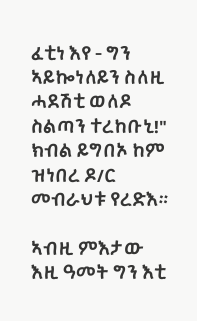ፈቲነ እየ - ግን ኣይኰነለይን ስለዚ ሓደሽቲ ወለዶ ስልጣን ተረከቡኒ!" ክብል ይግበኦ ከም ዝነበረ ዶ/ር መብራህቱ የረድእ።

ኣብዚ ምእታው እዚ ዓመት ግን እቲ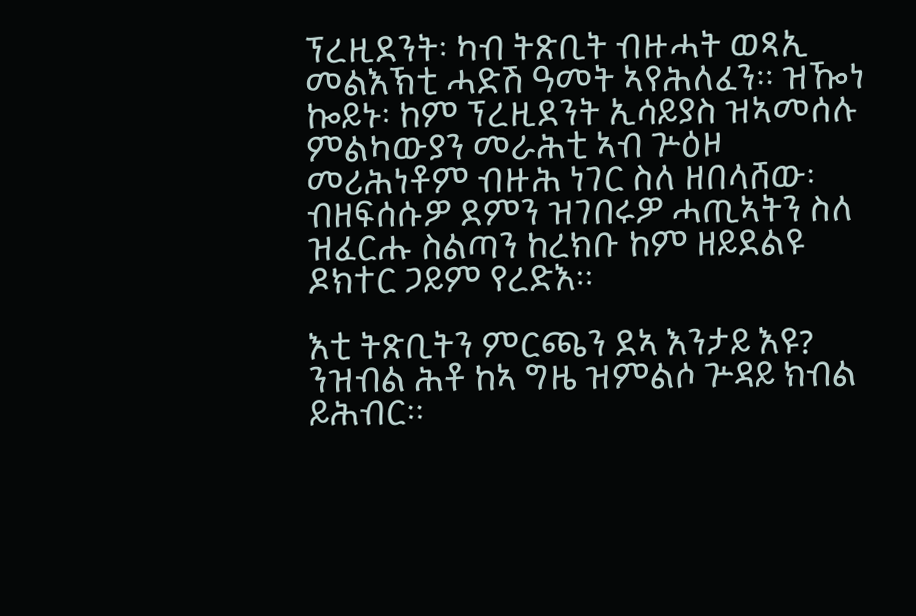ፕረዚደንት፡ ካብ ትጽቢት ብዙሓት ወጻኢ መልእኽቲ ሓድሽ ዓመት ኣየሕለፈን። ዝዀነ ኰይኑ፡ ከም ፕረዚደንት ኢሳይያስ ዝኣመሰሉ ምልካውያን መራሕቲ ኣብ ጕዕዞ መሪሕነቶም ብዙሕ ነገር ስለ ዘበላሸው፡ ብዘፍሰሱዎ ደምን ዝገበሩዎ ሓጢኣትን ስለ ዝፈርሑ ስልጣን ከረክቡ ከም ዘይደልዩ ዶክተር ጋይም የረድእ።

እቲ ትጽቢትን ምርጫን ደኣ እንታይ እዩ? ንዝብል ሕቶ ከኣ ግዜ ዝምልሶ ጕዳይ ክብል ይሕብር።